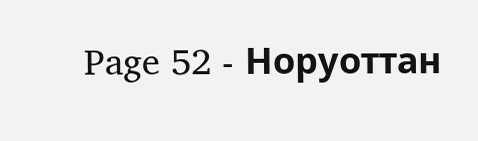Page 52 - Норуоттан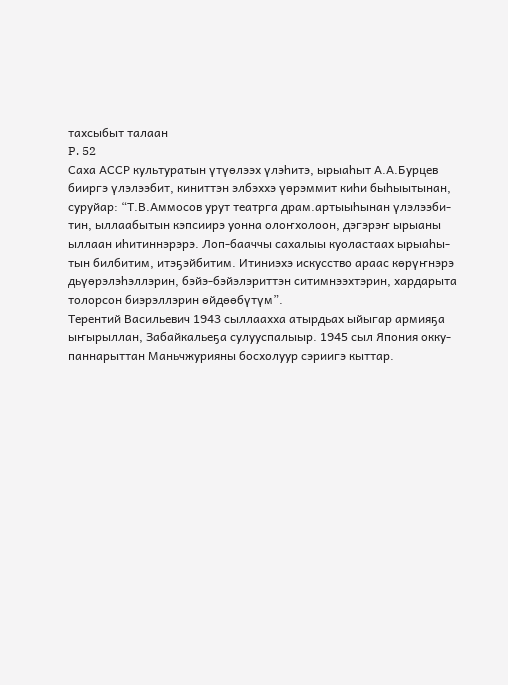тахсыбыт талаан
P. 52
Саха АССР культуратын үтүөлээх үлэһитэ, ырыаһыт А.А.Бурцев
бииргэ үлэлээбит, киниттэн элбэххэ үөрэммит киһи быһыытынан,
суруйар: “Т.В.Аммосов урут театрга драм.артыыһынан үлэлээби-
тин, ыллаабытын кэпсиирэ уонна олоҥхолоон, дэгэрэҥ ырыаны
ыллаан иһитиннэрэрэ. Лоп-бааччы сахалыы куоластаах ырыаһы-
тын билбитим, итэҕэйбитим. Итиниэхэ искусство араас көрүҥнэрэ
дьүөрэлэһэллэрин, бэйэ-бэйэлэриттэн ситимнээхтэрин, хардарыта
толорсон биэрэллэрин өйдөөбүтүм”.
Терентий Васильевич 1943 сыллаахха атырдьах ыйыгар армияҕа
ыҥырыллан, Забайкальеҕа сулууспалыыр. 1945 сыл Япония окку-
паннарыттан Маньчжурияны босхолуур сэриигэ кыттар.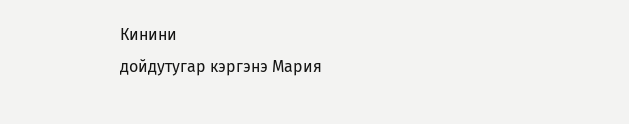Кинини
дойдутугар кэргэнэ Мария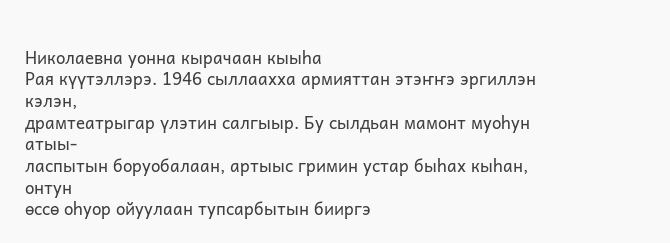Николаевна уонна кырачаан кыыһа
Рая күүтэллэрэ. 1946 сыллаахха армияттан этэҥҥэ эргиллэн кэлэн,
драмтеатрыгар үлэтин салгыыр. Бу сылдьан мамонт муоһун атыы-
ласпытын боруобалаан, артыыс гримин устар быһах кыһан, онтун
өссө оһуор ойуулаан тупсарбытын бииргэ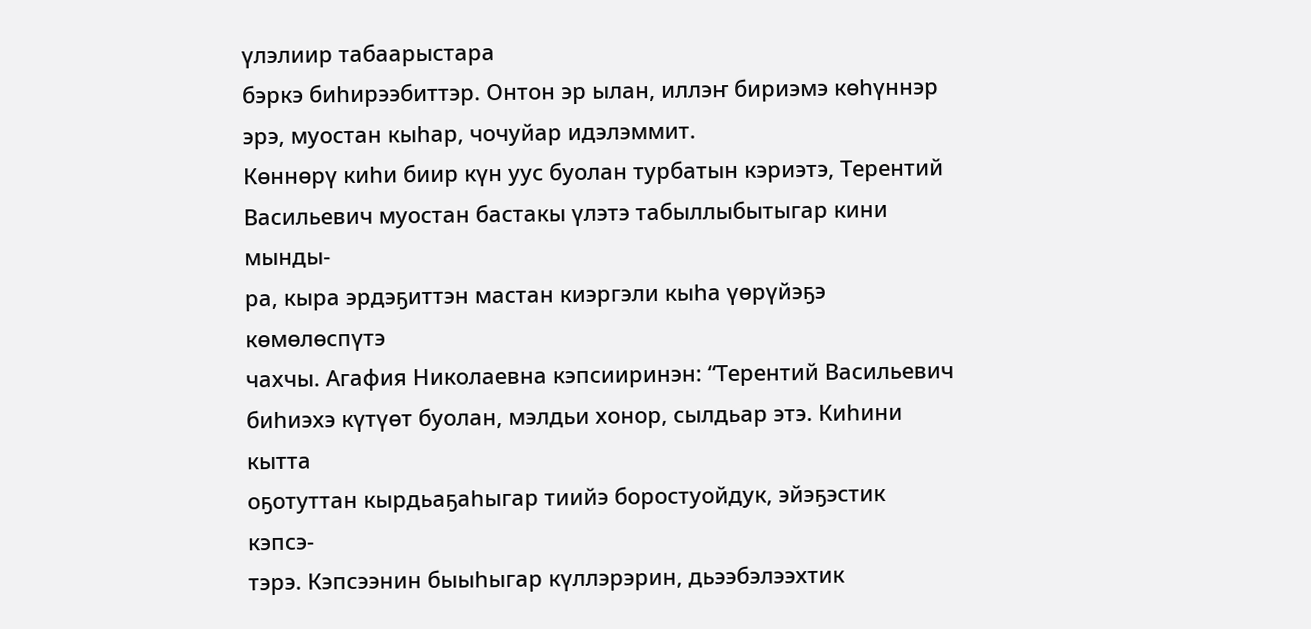үлэлиир табаарыстара
бэркэ биһирээбиттэр. Онтон эр ылан, иллэҥ бириэмэ көһүннэр
эрэ, муостан кыһар, чочуйар идэлэммит.
Көннөрү киһи биир күн уус буолан турбатын кэриэтэ, Терентий
Васильевич муостан бастакы үлэтэ табыллыбытыгар кини мынды-
ра, кыра эрдэҕиттэн мастан киэргэли кыһа үөрүйэҕэ көмөлөспүтэ
чахчы. Агафия Николаевна кэпсииринэн: “Терентий Васильевич
биһиэхэ күтүөт буолан, мэлдьи хонор, сылдьар этэ. Киһини кытта
оҕотуттан кырдьаҕаһыгар тиийэ боростуойдук, эйэҕэстик кэпсэ-
тэрэ. Кэпсээнин быыһыгар күллэрэрин, дьээбэлээхтик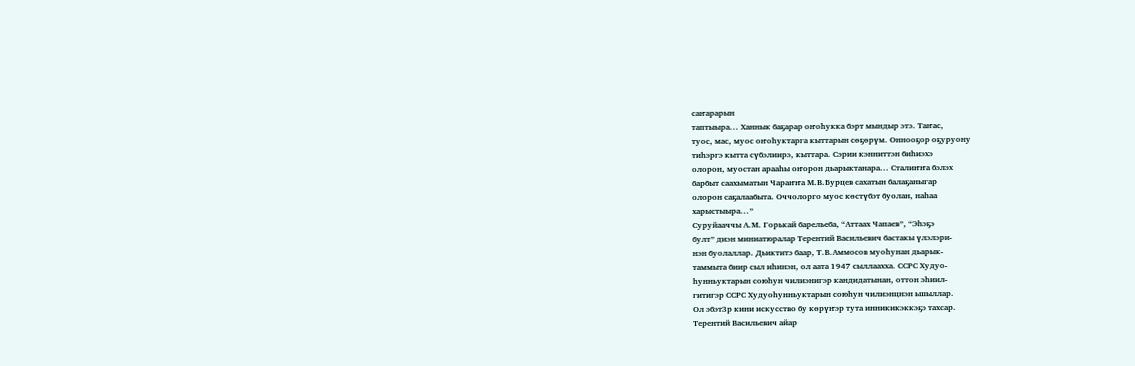саҥарарын
таптыыра... Ханнык баҕарар оҥоһукка бэрт мындыр этэ. Таҥас,
туос, мас, муос оҥоһуктарга кыттарын сөҕөрүм. Оннооҕор оҕуруону
тиһэргэ кытта сүбэлиирэ, кыттара. Сэрии кэнниттэн биһиэхэ
олорон, муостан арааһы оҥорон дьарыктанара... Сталиҥҥа бэлэх
барбыт саахыматын Чараҥҥа М.В.Бурцев сахатын балаҕаныгар
олорон саҕалаабыта. Оччолорго муос көстүбэт буолан, наһаа
харыстыыра...”
Суруйааччы А.М. Горькай барельеба, “Аттаах Чапаев”, “Эһэҕэ
булт” диэн миниатюралар Терентий Васильевич бастакы үлэлэри-
нэн буолаллар. Дьиктитэ баар, Т.В.Аммосов муоһунан дьарык-
таммыта биир сыл иһинэн, ол аата 1947 сыллаахха. ССРС Худуо-
һунньуктарын союһун чилиэнигэр кандидатынан, оттон эһиил-
гитигэр ССРС Худуоһунньуктарын союһун чилиэнцнэн ьшыллар.
Ол эбэтЗр кини искусство бу көрүҥэр тута инникикэккэҕэ тахсар.
Терентий Васильевич айар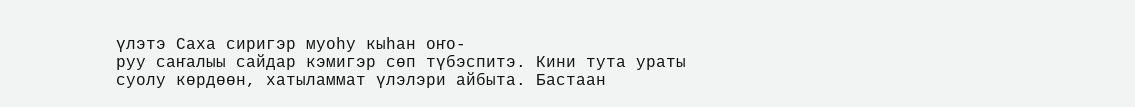үлэтэ Саха сиригэр муоһу кыһан оҥо-
руу саҥалыы сайдар кэмигэр сөп түбэспитэ. Кини тута ураты
суолу көрдөөн, хатыламмат үлэлэри айбыта. Бастаан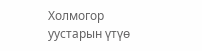Холмогор
уустарын үтүө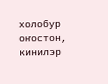холобур оҥостон, кинилэр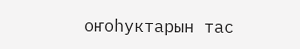оҥоһуктарын тас